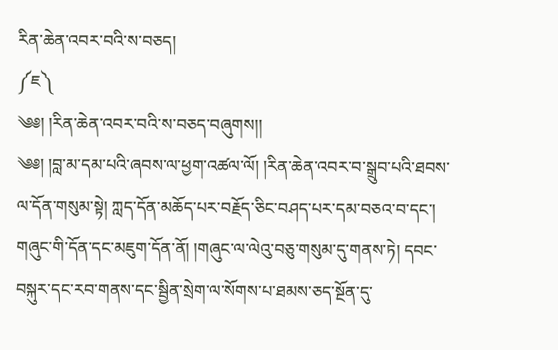རིན་ཆེན་འབར་བའི་ས་བཅད།
༼ཇ༽
༄༅། །རིན་ཆེན་འབར་བའི་ས་བཅད་བཞུགས།།
༄༅། །བླ་མ་དམ་པའི་ཞབས་ལ་ཕྱག་འཚལ་ལོ། །རིན་ཆེན་འབར་བ་སྒྲུབ་པའི་ཐབས་ལ་དོན་གསུམ་སྟེ། ཀླད་དོན་མཆོད་པར་བརྗོད་ཅིང་བཤད་པར་དམ་བཅའ་བ་དང་། གཞུང་གི་དོན་དང་མཇུག་དོན་ནོ། །གཞུང་ལ་ལེའུ་བཅུ་གསུམ་དུ་གནས་ཏེ། དབང་བསྐུར་དང་རབ་གནས་དང་སྦྱིན་སྲེག་ལ་སོགས་པ་ཐམས་ཅད་སྔོན་དུ་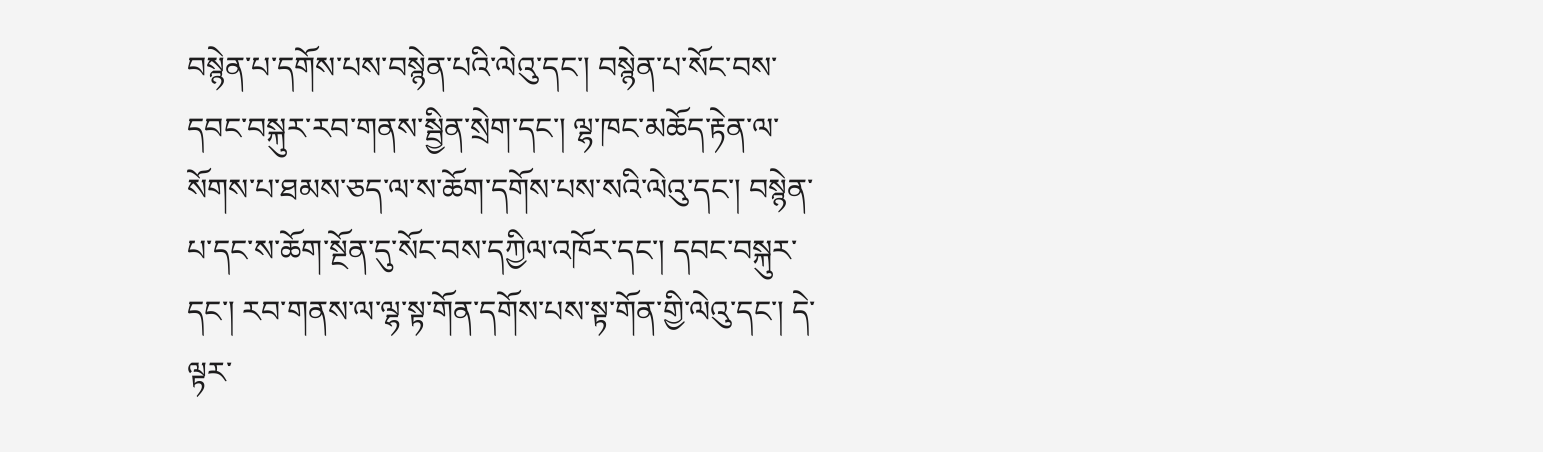བསྙེན་པ་དགོས་པས་བསྙེན་པའི་ལེའུ་དང་། བསྙེན་པ་སོང་བས་དབང་བསྐུར་རབ་གནས་སྦྱིན་སྲེག་དང་། ལྷ་ཁང་མཆོད་རྟེན་ལ་སོགས་པ་ཐམས་ཅད་ལ་ས་ཆོག་དགོས་པས་སའི་ལེའུ་དང་། བསྙེན་པ་དང་ས་ཆོག་སྔོན་དུ་སོང་བས་དཀྱིལ་འཁོར་དང་། དབང་བསྐུར་དང་། རབ་གནས་ལ་ལྷ་སྟ་གོན་དགོས་པས་སྟ་གོན་གྱི་ལེའུ་དང་། དེ་ལྟར་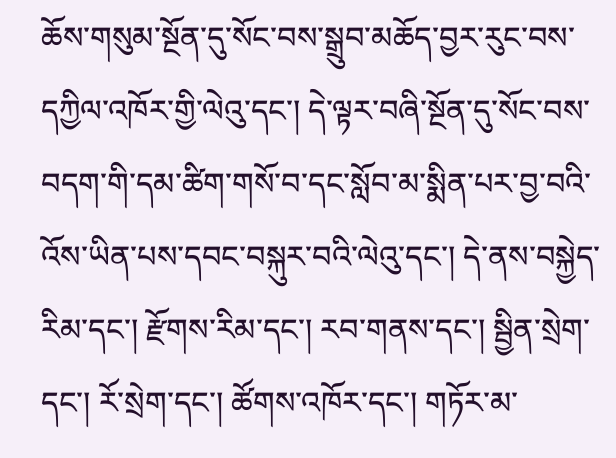ཆོས་གསུམ་སྔོན་དུ་སོང་བས་སྒྲུབ་མཆོད་བྱར་རུང་བས་དཀྱིལ་འཁོར་གྱི་ལེའུ་དང་། དེ་ལྟར་བཞི་སྔོན་དུ་སོང་བས་བདག་གི་དམ་ཚིག་གསོ་བ་དང་སློབ་མ་སྨིན་པར་བྱ་བའི་འོས་ཡིན་པས་དབང་བསྐུར་བའི་ལེའུ་དང་། དེ་ནས་བསྐྱེད་རིམ་དང་། རྫོགས་རིམ་དང་། རབ་གནས་དང་། སྦྱིན་སྲེག་དང་། རོ་སྲེག་དང་། ཚོགས་འཁོར་དང་། གཏོར་མ་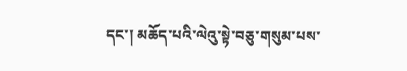དང་། མཆོད་པའི་ལེའུ་སྟེ་བཅུ་གསུམ་པས་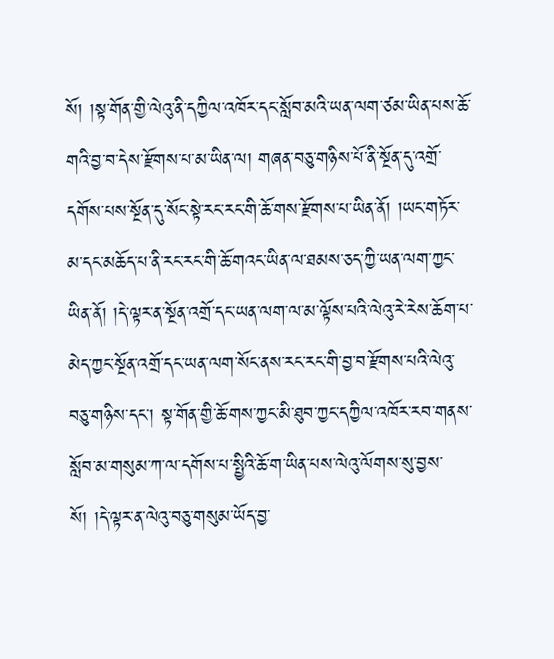སོ། །སྟ་གོན་གྱི་ལེའུ་ནི་དཀྱིལ་འཁོར་དང་སློབ་མའི་ཡན་ལག་ཙམ་ཡིན་པས་ཆོ་གའི་བྱ་བ་དེས་རྫོགས་པ་མ་ཡིན་ལ། གཞན་བཅུ་གཉིས་པོ་ནི་སྔོན་དུ་འགྲོ་དགོས་པས་སྔོན་དུ་སོང་སྟེ་རང་རང་གི་ཆོ་གས་རྫོགས་པ་ཡིན་ནོ། །ཡང་གཏོར་མ་དང་མཆོད་པ་ནི་རང་རང་གི་ཆོ་གའང་ཡིན་ལ་ཐམས་ཅད་ཀྱི་ཡན་ལག་ཀྱང་ཡིན་ནོ། །དེ་ལྟར་ན་སྔོན་འགྲོ་དང་ཡན་ལག་ལ་མ་ལྟོས་པའི་ལེའུ་རེ་རེས་ཆོག་པ་མེད་ཀྱང་སྔོན་འགྲོ་དང་ཡན་ལག་སོང་ནས་རང་རང་གི་བྱ་བ་རྫོགས་པའི་ལེའུ་བཅུ་གཉིས་དང་། སྟ་གོན་གྱི་ཆོ་གས་ཀྱང་མི་ཐུབ་ཀྱང་དཀྱིལ་འཁོར་རབ་གནས་སློབ་མ་གསུམ་ཀ་ལ་དགོས་པ་སྤྱིའི་ཆོ་ག་ཡིན་པས་ལེའུ་ལོགས་སུ་བྱས་སོ། །དེ་ལྟར་ན་ལེའུ་བཅུ་གསུམ་ཡོད་བྱ་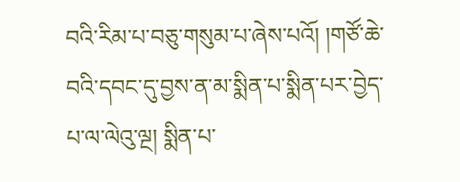བའི་རིམ་པ་བཅུ་གསུམ་པ་ཞེས་པའོ། །གཙོ་ཆེ་བའི་དབང་དུ་བྱས་ན་མ་སྨིན་པ་སྨིན་པར་བྱེད་པ་ལ་ལེའུ་ལྔ། སྨིན་པ་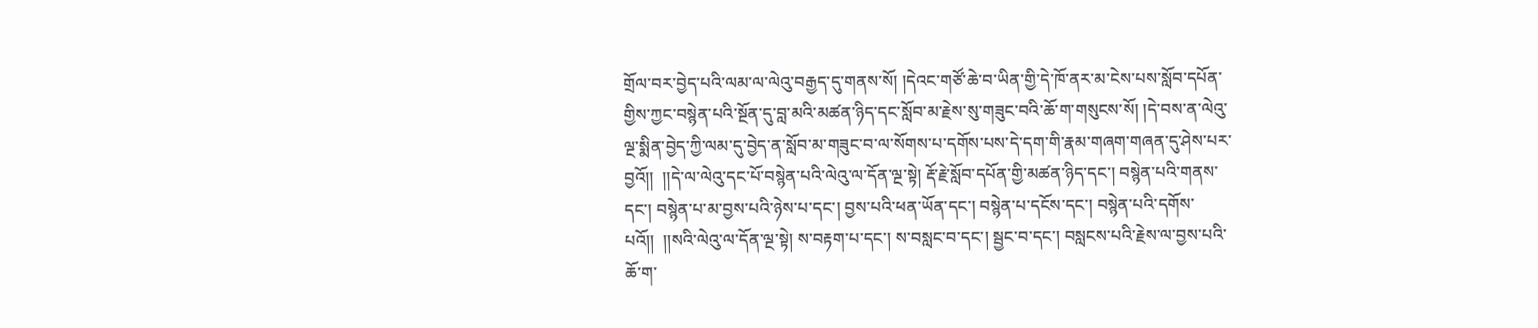གྲོལ་བར་བྱེད་པའི་ལམ་ལ་ལེའུ་བརྒྱད་དུ་གནས་སོ། །དེའང་གཙོ་ཆེ་བ་ཡིན་གྱི་དེ་ཁོ་ནར་མ་ངེས་པས་སློབ་དཔོན་གྱིས་ཀྱང་བསྙེན་པའི་སྔོན་དུ་བླ་མའི་མཚན་ཉིད་དང་སློབ་མ་རྗེས་སུ་གཟུང་བའི་ཆོ་ག་གསུངས་སོ། །དེ་བས་ན་ལེའུ་ལྔ་སྨིན་བྱེད་ཀྱི་ལམ་དུ་བྱེད་ན་སློབ་མ་གཟུང་བ་ལ་སོགས་པ་དགོས་པས་དེ་དག་གི་རྣམ་གཞག་གཞན་དུ་ཤེས་པར་བྱའོ།།  །།དེ་ལ་ལེའུ་དང་པོ་བསྙེན་པའི་ལེའུ་ལ་དོན་ལྔ་སྟེ། རྡོ་རྗེ་སློབ་དཔོན་གྱི་མཚན་ཉིད་དང་། བསྙེན་པའི་གནས་དང་། བསྙེན་པ་མ་བྱས་པའི་ཉེས་པ་དང་། བྱས་པའི་ཕན་ཡོན་དང་། བསྙེན་པ་དངོས་དང་། བསྙེན་པའི་དགོས་པའོ།།  །།སའི་ལེའུ་ལ་དོན་ལྔ་སྟེ། ས་བརྟག་པ་དང་། ས་བསླང་བ་དང་། སྦྱང་བ་དང་། བསླངས་པའི་རྗེས་ལ་བྱས་པའི་ཆོ་ག་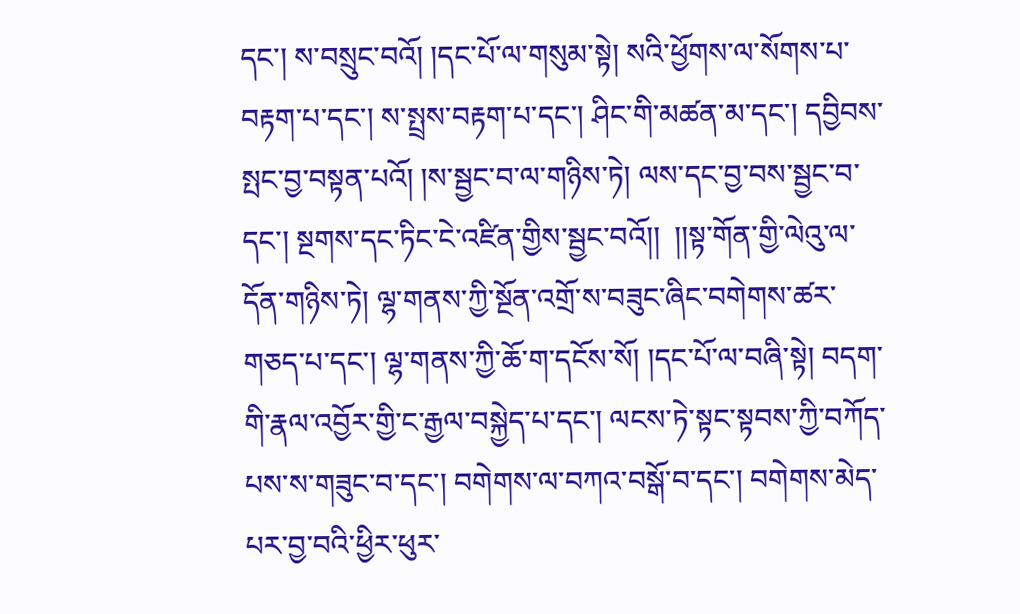དང་། ས་བསྲུང་བའོ། །དང་པོ་ལ་གསུམ་སྟེ། སའི་ཕྱོགས་ལ་སོགས་པ་བརྟག་པ་དང་། ས་སྤྲས་བརྟག་པ་དང་། ཤིང་གི་མཚན་མ་དང་། དབྱིབས་སྤང་བྱ་བསྟན་པའོ། །ས་སྦྱང་བ་ལ་གཉིས་ཏེ། ལས་དང་བྱ་བས་སྦྱང་བ་དང་། སྔགས་དང་ཏིང་ངེ་འཛིན་གྱིས་སྦྱང་བའོ།།  །།སྟ་གོན་གྱི་ལེའུ་ལ་དོན་གཉིས་ཏེ། ལྷ་གནས་ཀྱི་སྔོན་འགྲོ་ས་བཟུང་ཞིང་བགེགས་ཚར་གཅད་པ་དང་། ལྷ་གནས་ཀྱི་ཆོ་ག་དངོས་སོ། །དང་པོ་ལ་བཞི་སྟེ། བདག་གི་རྣལ་འབྱོར་གྱི་ང་རྒྱལ་བསྐྱེད་པ་དང་། ལངས་ཏེ་སྟང་སྟབས་ཀྱི་བཀོད་པས་ས་གཟུང་བ་དང་། བགེགས་ལ་བཀའ་བསྒོ་བ་དང་། བགེགས་མེད་པར་བྱ་བའི་ཕྱིར་ཕུར་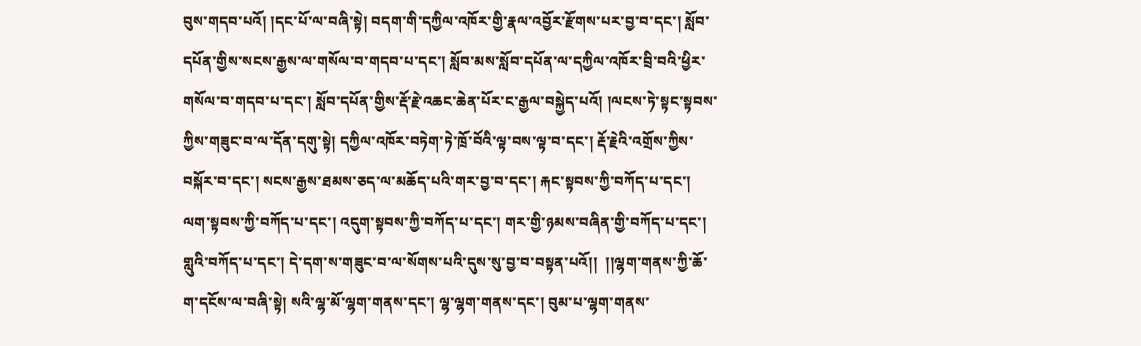བུས་གདབ་པའོ། །དང་པོ་ལ་བཞི་སྟེ། བདག་གི་དཀྱིལ་འཁོར་གྱི་རྣལ་འབྱོར་རྫོགས་པར་བྱ་བ་དང་། སློབ་དཔོན་གྱིས་སངས་རྒྱས་ལ་གསོལ་བ་གདབ་པ་དང་། སློབ་མས་སློབ་དཔོན་ལ་དཀྱིལ་འཁོར་བྲི་བའི་ཕྱིར་གསོལ་བ་གདབ་པ་དང་། སློབ་དཔོན་གྱིས་རྡོ་རྗེ་འཆང་ཆེན་པོར་ང་རྒྱལ་བསྐྱེད་པའོ། །ལངས་ཏེ་སྟང་སྟབས་ཀྱིས་གཟུང་བ་ལ་དོན་དགུ་སྟེ། དཀྱིལ་འཁོར་བཏེག་ཏེ་ཁྲོ་བོའི་ལྟ་བས་ལྟ་བ་དང་། རྡོ་རྗེའི་འགྲོས་ཀྱིས་བསྐོར་བ་དང་། སངས་རྒྱས་ཐམས་ཅད་ལ་མཆོད་པའི་གར་བྱ་བ་དང་། རྐང་སྟབས་ཀྱི་བཀོད་པ་དང་། ལག་སྟབས་ཀྱི་བཀོད་པ་དང་། འདུག་སྟབས་ཀྱི་བཀོད་པ་དང་། གར་གྱི་ཉམས་བཞིན་གྱི་བཀོད་པ་དང་། གླུའི་བཀོད་པ་དང་། དེ་དག་ས་གཟུང་བ་ལ་སོགས་པའི་དུས་སུ་བྱ་བ་བསྟན་པའོ།།  །།ལྷག་གནས་ཀྱི་ཆོ་ག་དངོས་ལ་བཞི་སྟེ། སའི་ལྷ་མོ་ལྷག་གནས་དང་། ལྷ་ལྷག་གནས་དང་། བུམ་པ་ལྷག་གནས་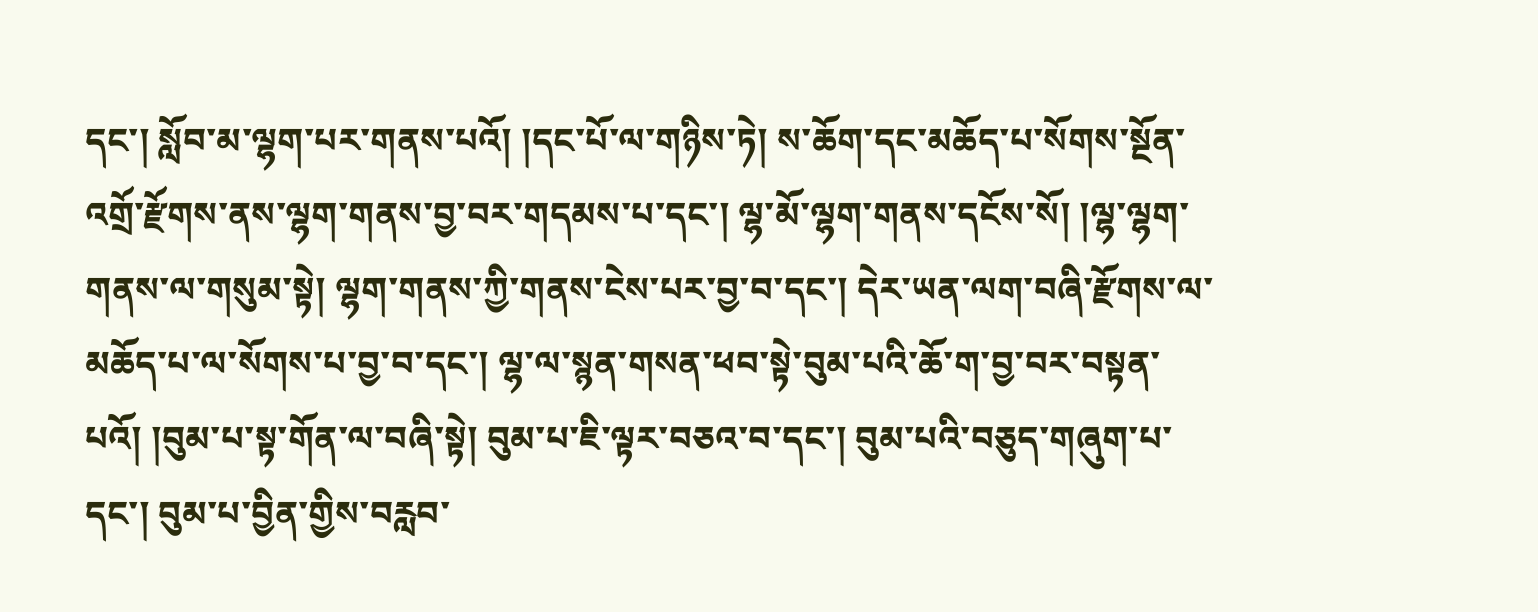དང་། སློབ་མ་ལྷག་པར་གནས་པའོ། །དང་པོ་ལ་གཉིས་ཏེ། ས་ཆོག་དང་མཆོད་པ་སོགས་སྔོན་འགྲོ་རྫོགས་ནས་ལྷག་གནས་བྱ་བར་གདམས་པ་དང་། ལྷ་མོ་ལྷག་གནས་དངོས་སོ། །ལྷ་ལྷག་གནས་ལ་གསུམ་སྟེ། ལྷག་གནས་ཀྱི་གནས་ངེས་པར་བྱ་བ་དང་། དེར་ཡན་ལག་བཞི་རྫོགས་ལ་མཆོད་པ་ལ་སོགས་པ་བྱ་བ་དང་། ལྷ་ལ་སྙན་གསན་ཕབ་སྟེ་བུམ་པའི་ཆོ་ག་བྱ་བར་བསྟན་པའོ། །བུམ་པ་སྟ་གོན་ལ་བཞི་སྟེ། བུམ་པ་ཇི་ལྟར་བཅའ་བ་དང་། བུམ་པའི་བཅུད་གཞུག་པ་དང་། བུམ་པ་བྱིན་གྱིས་བརླབ་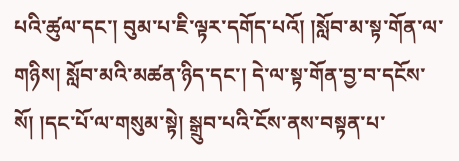པའི་ཚུལ་དང་། བུམ་པ་ཇི་ལྟར་དགོད་པའོ། །སློབ་མ་སྟ་གོན་ལ་གཉིས། སློབ་མའི་མཚན་ཉིད་དང་། དེ་ལ་སྟ་གོན་བྱ་བ་དངོས་སོ། །དང་པོ་ལ་གསུམ་སྟེ། སྒྲུབ་པའི་ངོས་ནས་བསྟན་པ་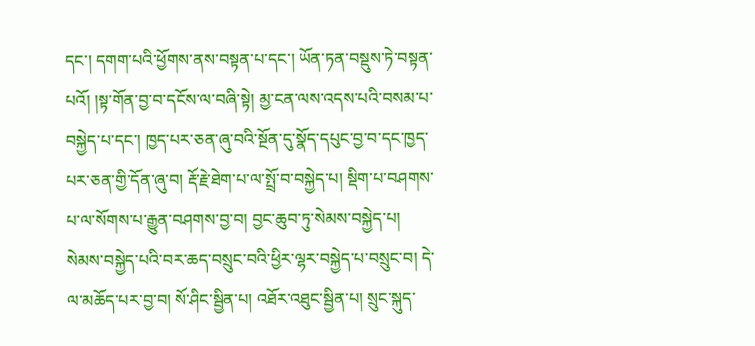དང་། དགག་པའི་ཕྱོགས་ནས་བསྟན་པ་དང་། ཡོན་ཏན་བསྡུས་ཏེ་བསྟན་པའོ། །སྟ་གོན་བྱ་བ་དངོས་ལ་བཞི་སྟེ། མྱ་ངན་ལས་འདས་པའི་བསམ་པ་བསྐྱེད་པ་དང་། ཁྱད་པར་ཅན་ཞུ་བའི་སྔོན་དུ་སྣོད་དཔུང་བྱ་བ་དང་ཁྱད་པར་ཅན་གྱི་དོན་ཞུ་བ། རྡོ་རྗེ་ཐེག་པ་ལ་སྤྲོ་བ་བསྐྱེད་པ། སྡིག་པ་བཤགས་པ་ལ་སོགས་པ་རྒྱུན་བཤགས་བྱ་བ། བྱང་ཆུབ་ཏུ་སེམས་བསྐྱེད་པ། སེམས་བསྐྱེད་པའི་བར་ཆད་བསྲུང་བའི་ཕྱིར་ལྷར་བསྐྱེད་པ་བསྲུང་བ། དེ་ལ་མཆོད་པར་བྱ་བ། སོ་ཤིང་སྦྱིན་པ། འཐོར་འཐུང་སྦྱིན་པ། སྲུང་སྐུད་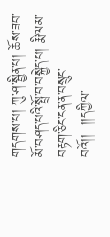གདགས་པ། ཀུ་ཤ་སྦྱིན་པ། ཆོས་ཟབ་མོ་བཤད་པའི་སྤྲོ་བ་བསྐྱེད་པ། རྨི་ལམ་བརྟག་ཅིང་ངན་ན་བསྲུང་བའོ།།  །།དཀྱིལ་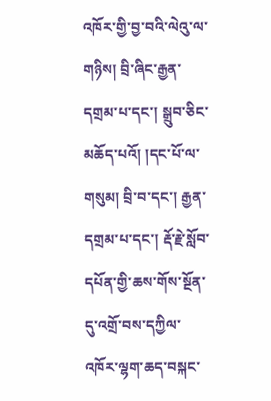འཁོར་གྱི་བྱ་བའི་ལེའུ་ལ་གཉིས། བྲི་ཞིང་རྒྱན་དགྲམ་པ་དང་། སྒྲུབ་ཅིང་མཆོད་པའོ། །དང་པོ་ལ་གསུམ། བྲི་བ་དང་། རྒྱན་དགྲམ་པ་དང་། རྡོ་རྗེ་སློབ་དཔོན་གྱི་ཆས་གོས་སྔོན་དུ་འགྲོ་བས་དཀྱིལ་འཁོར་ལྷག་ཆད་བསྐང་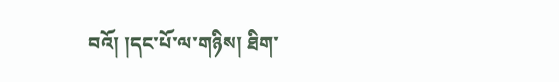བའོ། །དང་པོ་ལ་གཉིས། ཐིག་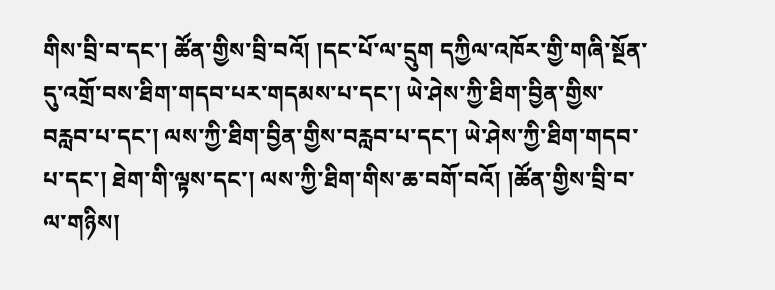གིས་བྲི་བ་དང་། ཚོན་གྱིས་བྲི་བའོ། །དང་པོ་ལ་དྲུག དཀྱིལ་འཁོར་གྱི་གཞི་སྔོན་དུ་འགྲོ་བས་ཐིག་གདབ་པར་གདམས་པ་དང་། ཡེ་ཤེས་ཀྱི་ཐིག་བྱིན་གྱིས་བརླབ་པ་དང་། ལས་ཀྱི་ཐིག་བྱིན་གྱིས་བརླབ་པ་དང་། ཡེ་ཤེས་ཀྱི་ཐིག་གདབ་པ་དང་། ཐེག་གི་ལྟས་དང་། ལས་ཀྱི་ཐིག་གིས་ཆ་བགོ་བའོ། །ཚོན་གྱིས་བྲི་བ་ལ་གཉིས།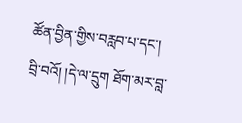ཚོན་བྱིན་གྱིས་བརླབ་པ་དང་། བྲི་བའོ། །དེ་ལ་དྲུག ཐོག་མར་བླ་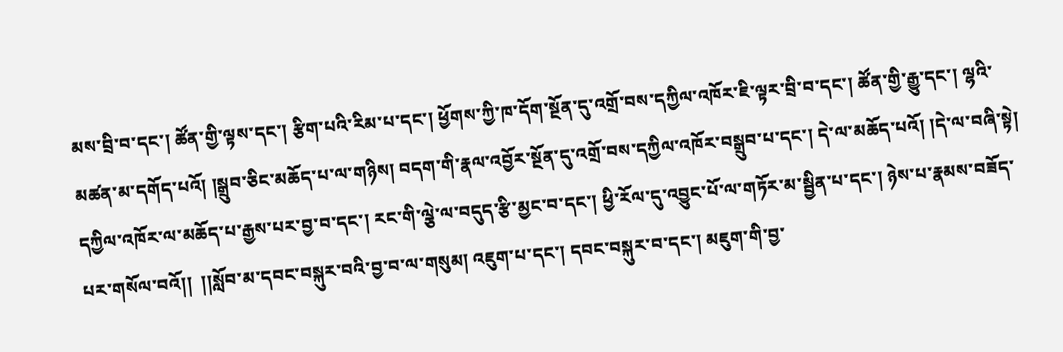མས་བྲི་བ་དང་། ཚོན་གྱི་ལྟས་དང་། རྩིག་པའི་རིམ་པ་དང་། ཕྱོགས་ཀྱི་ཁ་དོག་སྔོན་དུ་འགྲོ་བས་དཀྱིལ་འཁོར་ཇི་ལྟར་བྲི་བ་དང་། ཚོན་གྱི་རྒྱུ་དང་། ལྷའི་མཚན་མ་དགོད་པའོ། །སྒྲུབ་ཅིང་མཆོད་པ་ལ་གཉིས། བདག་གི་རྣལ་འབྱོར་སྔོན་དུ་འགྲོ་བས་དཀྱིལ་འཁོར་བསྒྲུབ་པ་དང་། དེ་ལ་མཆོད་པའོ། །དེ་ལ་བཞི་སྟེ། དཀྱིལ་འཁོར་ལ་མཆོད་པ་རྒྱས་པར་བྱ་བ་དང་། རང་གི་ལྕེ་ལ་བདུད་རྩི་མྱང་བ་དང་། ཕྱི་རོལ་དུ་འབྱུང་པོ་ལ་གཏོར་མ་སྦྱིན་པ་དང་། ཉེས་པ་རྣམས་བཟོད་པར་གསོལ་བའོ།།  །།སློབ་མ་དབང་བསྐུར་བའི་བྱ་བ་ལ་གསུམ། འཇུག་པ་དང་། དབང་བསྐུར་བ་དང་། མཇུག་གི་བྱ་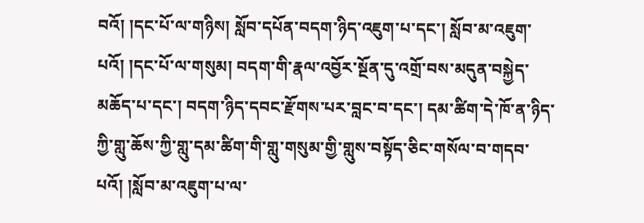བའོ། །དང་པོ་ལ་གཉིས། སློབ་དཔོན་བདག་ཉིད་འཇུག་པ་དང་། སློབ་མ་འཇུག་པའོ། །དང་པོ་ལ་གསུམ། བདག་གི་རྣལ་འབྱོར་སྔོན་དུ་འགྲོ་བས་མདུན་བསྐྱེད་མཆོད་པ་དང་། བདག་ཉིད་དབང་རྫོགས་པར་བླང་བ་དང་། དམ་ཚིག་དེ་ཁོ་ན་ཉིད་ཀྱི་གླུ་ཆོས་ཀྱི་གླུ་དམ་ཚིག་གི་གླུ་གསུམ་གྱི་གླུས་བསྟོད་ཅིང་གསོལ་བ་གདབ་པའོ། །སློབ་མ་འཇུག་པ་ལ་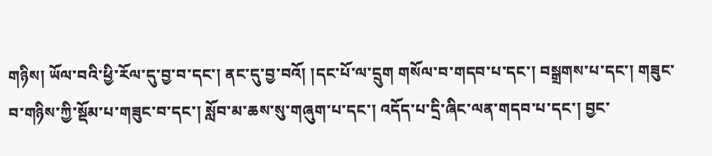གཉིས། ཡོལ་བའི་ཕྱི་རོལ་དུ་བྱ་བ་དང་། ནང་དུ་བྱ་བའོ། །དང་པོ་ལ་དྲུག གསོལ་བ་གདབ་པ་དང་། བསྒྲགས་པ་དང་། གཟུང་བ་གཉིས་ཀྱི་སྡོམ་པ་གཟུང་བ་དང་། སློབ་མ་ཆས་སུ་གཞུག་པ་དང་། འདོད་པ་དྲི་ཞིང་ལན་གདབ་པ་དང་། བྱང་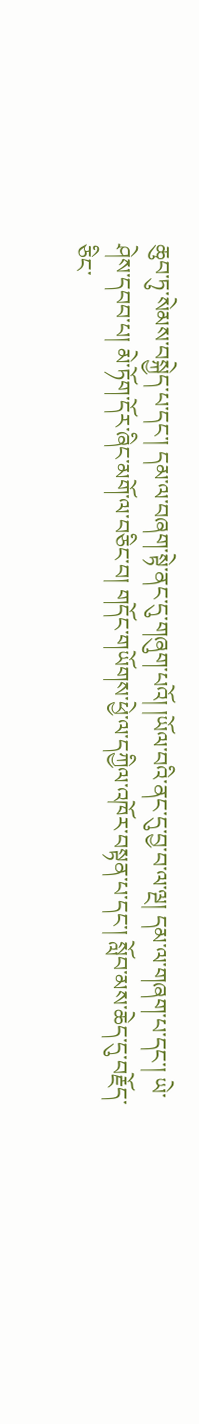ཆུབ་ཏུ་སེམས་བསྐྱེད་པ་དང་། དམ་ལ་བཞག་སྟེ་ནང་དུ་གཞུག་པའོ། །ཡོལ་བའི་ནང་དུ་བྱ་བ་ལ་ལྔ། དམ་ལ་གཞག་པ་དང་། ཡེ་ཤེས་དབབ་པ། མེ་ཏོག་དོར་ཞིང་མགོ་ལ་བཅིང་བ། གདོང་གཡོགས་ཕྱེ་ལ་དཀྱིལ་འཁོར་བསྟན་པ་དང་། སློབ་མས་ཆེད་དུ་བརྗོད་ཅིང་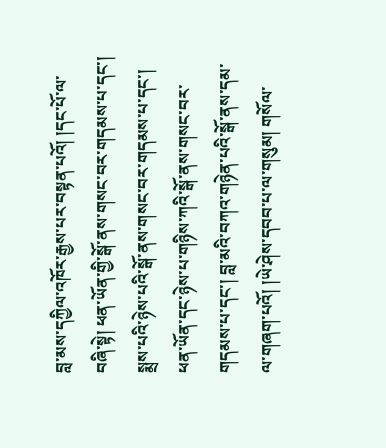བླ་མས་དཀྱིལ་འཁོར་རྒྱས་པར་བསྟན་པའོ། །དང་པོ་ལ་བཞི་སྟེ། ཕན་ཡོན་གྱི་སྒོ་ནས་གསང་བར་གདམས་པ་དང་། སྨྲས་པའི་ཉེས་པའི་སྒོ་ནས་གསང་བར་གདམས་པ་དང་། ཕན་ཡོན་དང་ཉེས་པ་གཉིས་ཀའི་སྒོ་ནས་གསང་བར་གདམས་པ་དང་། བླ་མའི་བཀའ་གཉེན་པའི་སྒོ་ནས་དམ་ལ་གཞག་པའོ། །ཡེ་ཤེས་དབབ་པ་ལ་གསུམ། གསོལ་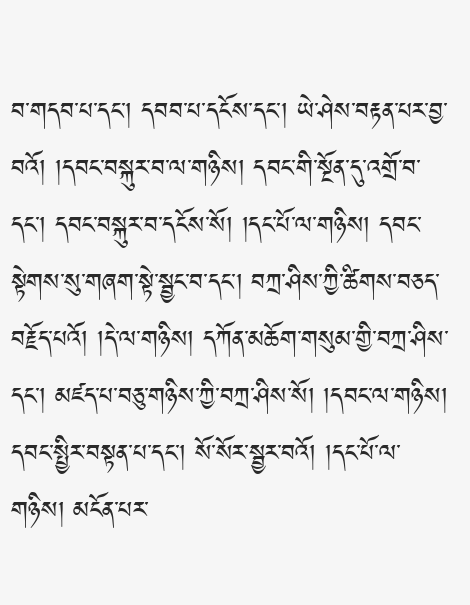བ་གདབ་པ་དང་། དབབ་པ་དངོས་དང་། ཡེ་ཤེས་བརྟན་པར་བྱ་བའོ། །དབང་བསྐུར་བ་ལ་གཉིས། དབང་གི་སྔོན་དུ་འགྲོ་བ་དང་། དབང་བསྐུར་བ་དངོས་སོ། །དང་པོ་ལ་གཉིས། དབང་སྟེགས་སུ་གཞག་སྟེ་སྦྱང་བ་དང་། བཀྲ་ཤིས་ཀྱི་ཚིགས་བཅད་བརྗོད་པའོ། །དེ་ལ་གཉིས། དཀོན་མཆོག་གསུམ་གྱི་བཀྲ་ཤིས་དང་། མཛད་པ་བཅུ་གཉིས་ཀྱི་བཀྲ་ཤིས་སོ། །དབང་ལ་གཉིས། དབང་སྤྱིར་བསྟན་པ་དང་། སོ་སོར་སྦྱར་བའོ། །དང་པོ་ལ་གཉིས། མངོན་པར་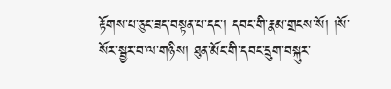རྟོགས་པ་ཅུང་ཟད་བསྟན་པ་དང་། དབང་གི་རྣམ་གྲངས་སོ། །སོ་སོར་སྦྱར་བ་ལ་གཉིས། ཐུན་མོང་གི་དབང་དྲུག་བསྐུར་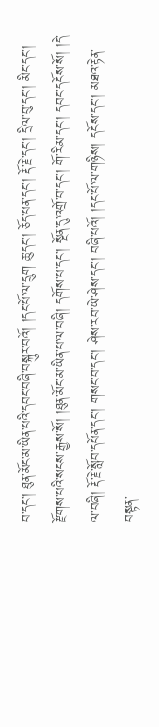བ་དང་། ཐུན་མོང་མ་ཡིན་པའི་དབང་བཞི་བསྐུར་བའོ། །དང་པོ་ལ་དྲུག ཆུ་དང་། ཅོད་པན་དང་། རྡོ་རྗེ་དང་། དྲིལ་བུ་དང་། མིང་དང་། རྫོགས་པའི་སངས་རྒྱས་སོ། །ཐུན་མོང་མ་ཡིན་པ་ལ་བཞི། དགོས་པ་དང་། སྔོན་དུ་འགྲོ་བ་དང་། གོ་རིམ་དང་། དབང་དངོས་སོ། །དེ་ལ་བཞི། རྡོ་རྗེ་སློབ་དཔོན་དང་། གསང་བ་དང་། ཤེས་རབ་ཡེ་ཤེས་དང་། བཞི་པའོ། །དང་པོ་ལ་གཉིས། དངོས་དང་། མཐའ་རྟེན་བསྟན་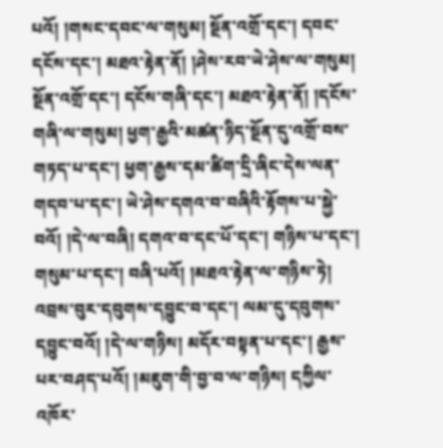པའོ། །གསང་དབང་ལ་གསུམ། སྔོན་འགྲོ་དང་། དབང་དངོས་དང་། མཐའ་རྟེན་ནོ། །ཤེས་རབ་ཡེ་ཤེས་ལ་གསུམ། སྔོན་འགྲོ་དང་། དངོས་གཞི་དང་། མཐའ་རྟེན་ནོ། །དངོས་གཞི་ལ་གསུམ། ཕྱག་རྒྱའི་མཚན་ཉིད་སྔོན་དུ་འགྲོ་བས་གཏད་པ་དང་། ཕྱག་རྒྱས་དམ་ཚིག་དྲི་ཞིང་དེས་ལན་གདབ་པ་དང་། ཡེ་ཤེས་དགའ་བ་བཞིའི་རྟོགས་པ་སྐྱེ་བའོ། །དེ་ལ་བཞི། དགའ་བ་དང་པོ་དང་། གཉིས་པ་དང་། གསུམ་པ་དང་། བཞི་པའོ། །མཐའ་རྟེན་ལ་གཉིས་ཏེ། འབྲས་བུར་དབུགས་དབྱུང་བ་དང་། ལམ་དུ་དབུགས་དབྱུང་བའོ། །དེ་ལ་གཉིས། མདོར་བསྟན་པ་དང་། རྒྱས་པར་བཤད་པའོ། །མཇུག་གི་བྱ་བ་ལ་གཉིས། དཀྱིལ་འཁོར་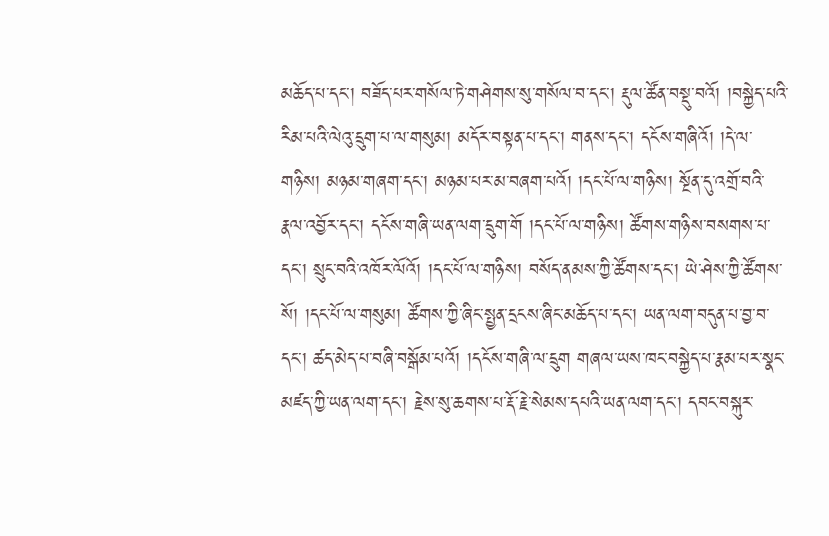མཆོད་པ་དང་། བཟོད་པར་གསོལ་ཏེ་གཤེགས་སུ་གསོལ་བ་དང་། རྡུལ་ཚོན་བསྡུ་བའོ། །བསྐྱེད་པའི་རིམ་པའི་ལེའུ་དྲུག་པ་ལ་གསུམ། མདོར་བསྟན་པ་དང་། གནས་དང་། དངོས་གཞིའོ། །དེ་ལ་གཉིས། མཉམ་གཞག་དང་། མཉམ་པར་མ་བཞག་པའོ། །དང་པོ་ལ་གཉིས། སྔོན་དུ་འགྲོ་བའི་རྣལ་འབྱོར་དང་། དངོས་གཞི་ཡན་ལག་དྲུག་གོ །དང་པོ་ལ་གཉིས། ཚོགས་གཉིས་བསགས་པ་དང་། སྲུང་བའི་འཁོར་ལོའོ། །དང་པོ་ལ་གཉིས། བསོད་ནམས་ཀྱི་ཚོགས་དང་། ཡེ་ཤེས་ཀྱི་ཚོགས་སོ། །དང་པོ་ལ་གསུམ། ཚོགས་ཀྱི་ཞིང་སྤྱན་དྲངས་ཞིང་མཆོད་པ་དང་། ཡན་ལག་བདུན་པ་བྱ་བ་དང་། ཚད་མེད་པ་བཞི་བསྒོམ་པའོ། །དངོས་གཞི་ལ་དྲུག གཞལ་ཡས་ཁང་བསྐྱེད་པ་རྣམ་པར་སྣང་མཛད་ཀྱི་ཡན་ལག་དང་། རྗེས་སུ་ཆགས་པ་རྡོ་རྗེ་སེམས་དཔའི་ཡན་ལག་དང་། དབང་བསྐུར་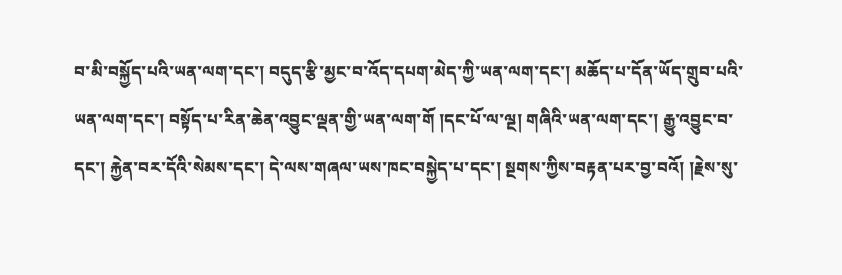བ་མི་བསྐྱོད་པའི་ཡན་ལག་དང་། བདུད་རྩི་མྱང་བ་འོད་དཔག་མེད་ཀྱི་ཡན་ལག་དང་། མཆོད་པ་དོན་ཡོད་གྲུབ་པའི་ཡན་ལག་དང་། བསྟོད་པ་རིན་ཆེན་འབྱུང་ལྡན་གྱི་ཡན་ལག་གོ །དང་པོ་ལ་ལྔ། གཞིའི་ཡན་ལག་དང་། རྒྱུ་འབྱུང་བ་དང་། རྐྱེན་བར་དོའི་སེམས་དང་། དེ་ལས་གཞལ་ཡས་ཁང་བསྐྱེད་པ་དང་། སྔགས་ཀྱིས་བརྟན་པར་བྱ་བའོ། །རྗེས་སུ་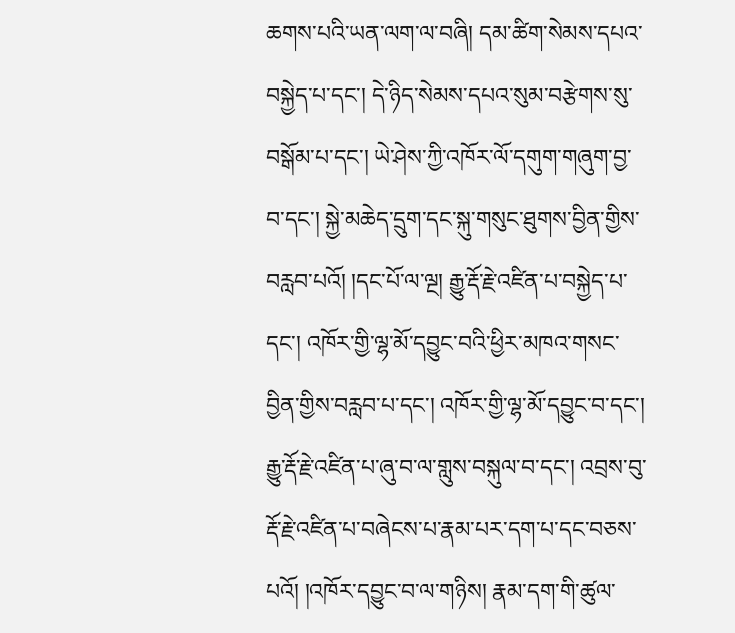ཆགས་པའི་ཡན་ལག་ལ་བཞི། དམ་ཚིག་སེམས་དཔའ་བསྐྱེད་པ་དང་། དེ་ཉིད་སེམས་དཔའ་སུམ་བརྩེགས་སུ་བསྒོམ་པ་དང་། ཡེ་ཤེས་ཀྱི་འཁོར་ལོ་དགུག་གཞུག་བྱ་བ་དང་། སྐྱེ་མཆེད་དྲུག་དང་སྐུ་གསུང་ཐུགས་བྱིན་གྱིས་བརླབ་པའོ། །དང་པོ་ལ་ལྔ། རྒྱུ་རྡོ་རྗེ་འཛིན་པ་བསྐྱེད་པ་དང་། འཁོར་གྱི་ལྷ་མོ་དབྱུང་བའི་ཕྱིར་མཁའ་གསང་བྱིན་གྱིས་བརླབ་པ་དང་། འཁོར་གྱི་ལྷ་མོ་དབྱུང་བ་དང་། རྒྱུ་རྡོ་རྗེ་འཛིན་པ་ཞུ་བ་ལ་གླུས་བསྐུལ་བ་དང་། འབྲས་བུ་རྡོ་རྗེ་འཛིན་པ་བཞེངས་པ་རྣམ་པར་དག་པ་དང་བཅས་པའོ། །འཁོར་དབྱུང་བ་ལ་གཉིས། རྣམ་དག་གི་ཚུལ་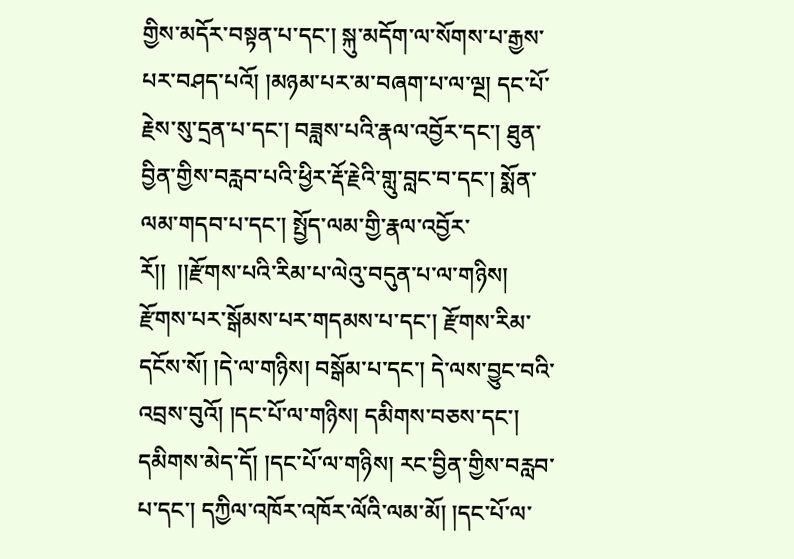གྱིས་མདོར་བསྟན་པ་དང་། སྐུ་མདོག་ལ་སོགས་པ་རྒྱས་པར་བཤད་པའོ། །མཉམ་པར་མ་བཞག་པ་ལ་ལྔ། དང་པོ་རྗེས་སུ་དྲན་པ་དང་། བཟླས་པའི་རྣལ་འབྱོར་དང་། ཐུན་བྱིན་གྱིས་བརླབ་པའི་ཕྱིར་རྡོ་རྗེའི་གླུ་བླང་བ་དང་། སྨོན་ལམ་གདབ་པ་དང་། སྤྱོད་ལམ་གྱི་རྣལ་འབྱོར་རོ།།  །།རྫོགས་པའི་རིམ་པ་ལེའུ་བདུན་པ་ལ་གཉིས། རྫོགས་པར་སྒོམས་པར་གདམས་པ་དང་། རྫོགས་རིམ་དངོས་སོ། །དེ་ལ་གཉིས། བསྒོམ་པ་དང་། དེ་ལས་བྱུང་བའི་འབྲས་བུའོ། །དང་པོ་ལ་གཉིས། དམིགས་བཅས་དང་། དམིགས་མེད་དོ། །དང་པོ་ལ་གཉིས། རང་བྱིན་གྱིས་བརླབ་པ་དང་། དཀྱིལ་འཁོར་འཁོར་ལོའི་ལམ་མོ། །དང་པོ་ལ་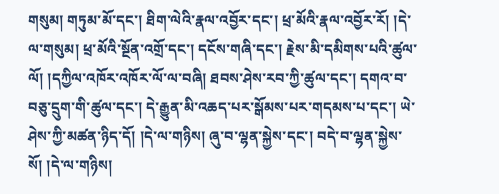གསུམ། གཏུམ་མོ་དང་། ཐིག་ལེའི་རྣལ་འབྱོར་དང་། ཕྲ་མོའི་རྣལ་འབྱོར་རོ། །དེ་ལ་གསུམ། ཕྲ་མོའི་སྔོན་འགྲོ་དང་། དངོས་གཞི་དང་། རྗེས་མི་དམིགས་པའི་ཚུལ་ལོ། །དཀྱིལ་འཁོར་འཁོར་ལོ་ལ་བཞི། ཐབས་ཤེས་རབ་ཀྱི་ཚུལ་དང་། དགའ་བ་བཅུ་དྲུག་གི་ཚུལ་དང་། དེ་རྒྱུན་མི་འཆད་པར་སྒོམས་པར་གདམས་པ་དང་། ཡེ་ཤེས་ཀྱི་མཚན་ཉིད་དོ། །དེ་ལ་གཉིས། ཞུ་བ་ལྷན་སྐྱེས་དང་། བདེ་བ་ལྷན་སྐྱེས་སོ། །དེ་ལ་གཉིས།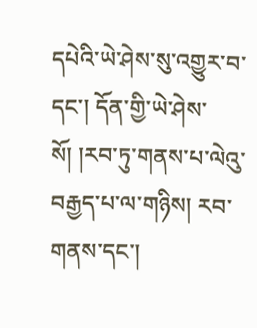དཔེའི་ཡེ་ཤེས་སུ་འགྱུར་བ་དང་། དོན་གྱི་ཡེ་ཤེས་སོ། །རབ་ཏུ་གནས་པ་ལེའུ་བརྒྱད་པ་ལ་གཉིས། རབ་གནས་དང་།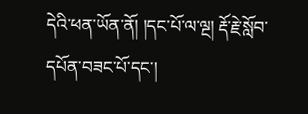དེའི་ཕན་ཡོན་ནོ། །དང་པོ་ལ་ལྔ། རྡོ་རྗེ་སློབ་དཔོན་བཟང་པོ་དང་།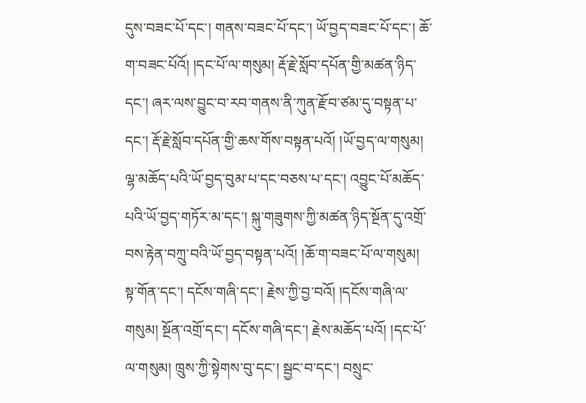དུས་བཟང་པོ་དང་། གནས་བཟང་པོ་དང་། ཡོ་བྱད་བཟང་པོ་དང་། ཆོ་ག་བཟང་པོའོ། །དང་པོ་ལ་གསུམ། རྡོ་རྗེ་སློབ་དཔོན་གྱི་མཚན་ཉིད་དང་། ཞར་ལས་བྱུང་བ་རབ་གནས་ནི་ཀུན་རྫོབ་ཙམ་དུ་བསྟན་པ་དང་། རྡོ་རྗེ་སློབ་དཔོན་གྱི་ཆས་གོས་བསྟན་པའོ། །ཡོ་བྱད་ལ་གསུམ། ལྷ་མཆོད་པའི་ཡོ་བྱད་བུམ་པ་དང་བཅས་པ་དང་། འབྱུང་པོ་མཆོད་པའི་ཡོ་བྱད་གཏོར་མ་དང་། སྐུ་གཟུགས་ཀྱི་མཚན་ཉིད་སྔོན་དུ་འགྲོ་བས་རྟེན་བཀྲུ་བའི་ཡོ་བྱད་བསྟན་པའོ། །ཆོ་ག་བཟང་པོ་ལ་གསུམ། སྟ་གོན་དང་། དངོས་གཞི་དང་། རྗེས་ཀྱི་བྱ་བའོ། །དངོས་གཞི་ལ་གསུམ། སྔོན་འགྲོ་དང་། དངོས་གཞི་དང་། རྗེས་མཆོད་པའོ། །དང་པོ་ལ་གསུམ། ཁྲུས་ཀྱི་སྟེགས་བུ་དང་། སྦྱང་བ་དང་། བསྲུང་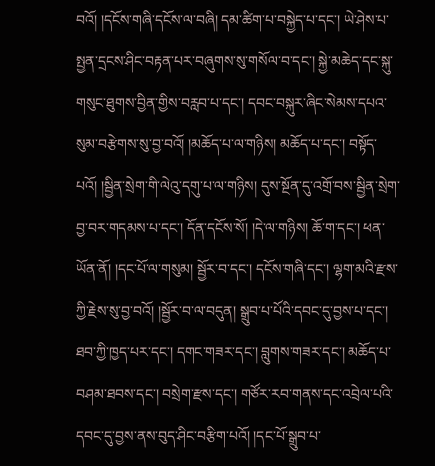བའོ། །དངོས་གཞི་དངོས་ལ་བཞི། དམ་ཚིག་པ་བསྐྱེད་པ་དང་། ཡེ་ཤེས་པ་སྤྱན་དྲངས་ཤིང་བརྟན་པར་བཞུགས་སུ་གསོལ་བ་དང་། སྐྱེ་མཆེད་དང་སྐུ་གསུང་ཐུགས་བྱིན་གྱིས་བརླབ་པ་དང་། དབང་བསྐུར་ཞིང་སེམས་དཔའ་སུམ་བརྩེགས་སུ་བྱ་བའོ། །མཆོད་པ་ལ་གཉིས། མཆོད་པ་དང་། བསྟོད་པའོ། །སྦྱིན་སྲེག་གི་ལེའུ་དགུ་པ་ལ་གཉིས། དུས་སྔོན་དུ་འགྲོ་བས་སྦྱིན་སྲེག་བྱ་བར་གདམས་པ་དང་། དོན་དངོས་སོ། །དེ་ལ་གཉིས། ཆོ་ག་དང་། ཕན་ཡོན་ནོ། །དང་པོ་ལ་གསུམ། སྦྱོར་བ་དང་། དངོས་གཞི་དང་། ལྷག་མའི་རྫས་ཀྱི་རྗེས་སུ་བྱ་བའོ། །སྦྱོར་བ་ལ་བདུན། སྒྲུབ་པ་པོའི་དབང་དུ་བྱས་པ་དང་། ཐབ་ཀྱི་ཁྱད་པར་དང་། དགང་གཟར་དང་། བླུགས་གཟར་དང་། མཆོད་པ་བཤམ་ཐབས་དང་། བསྲེག་རྫས་དང་། གཙོར་རབ་གནས་དང་འབྲེལ་པའི་དབང་དུ་བྱས་ནས་བུད་ཤིང་བརྩིག་པའོ། །དང་པོ་སྒྲུབ་པ་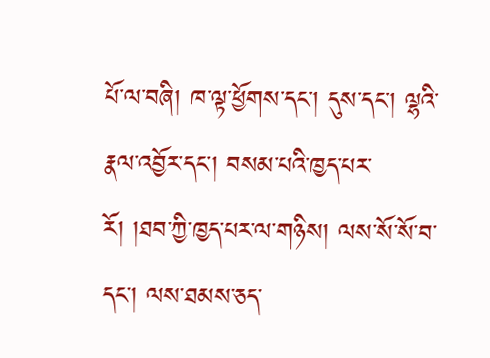པོ་ལ་བཞི། ཁ་ལྟ་ཕྱོགས་དང་། དུས་དང་། ལྷའི་རྣལ་འབྱོར་དང་། བསམ་པའི་ཁྱད་པར་རོ། །ཐབ་ཀྱི་ཁྱད་པར་ལ་གཉིས། ལས་སོ་སོ་བ་དང་། ལས་ཐམས་ཅད་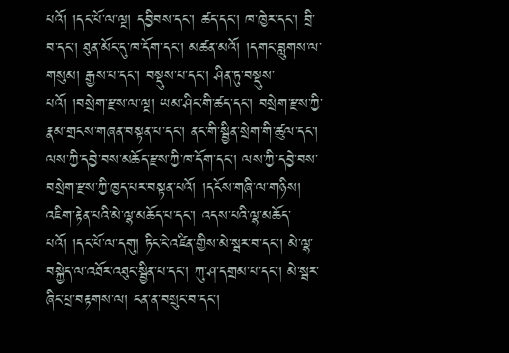པའོ། །དང་པོ་ལ་ལྔ། དབྱིབས་དང་། ཚད་དང་། ཁ་ཁྱེར་དང་། བྲི་བ་དང་། ཐུན་མོང་དུ་ཁ་དོག་དང་། མཚན་མའོ། །དགང་བླུགས་ལ་གསུམ། རྒྱས་པ་དང་། བསྡུས་པ་དང་། ཤིན་ཏུ་བསྡུས་པའོ། །བསྲེག་རྫས་ལ་ལྔ། ཡམ་ཤིང་གི་ཚད་དང་། བསྲེག་རྫས་ཀྱི་རྣམ་གྲངས་གཞན་བསྟན་པ་དང་། ནང་གི་སྦྱིན་སྲེག་གི་ཚུལ་དང་། ལས་ཀྱི་དབྱེ་བས་མཆོད་རྫས་ཀྱི་ཁ་དོག་དང་། ལས་ཀྱི་དབྱེ་བས་བསྲེག་རྫས་ཀྱི་ཁྱད་པར་བསྟན་པའོ། །དངོས་གཞི་ལ་གཉིས། འཇིག་རྟེན་པའི་མེ་ལྷ་མཆོད་པ་དང་། འདས་པའི་ལྷ་མཆོད་པའོ། །དང་པོ་ལ་དགུ། ཏིང་ངེ་འཛིན་གྱིས་མེ་སྦར་བ་དང་། མེ་ལྷ་བསྐྱེད་ལ་འཐོར་འཐུང་སྦྱིན་པ་དང་། ཀུ་ཤ་དགྲམ་པ་དང་། མེ་སྦར་ཞིང་པྲ་བརྟགས་ལ། ངན་ན་བསྲུང་བ་དང་།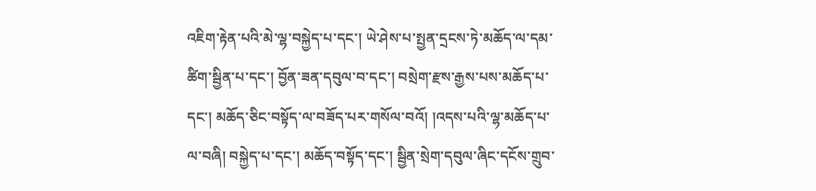འཇིག་རྟེན་པའི་མེ་ལྷ་བསྐྱེད་པ་དང་། ཡེ་ཤེས་པ་སྤྱན་དྲངས་ཏེ་མཆོད་ལ་དམ་ཚིག་སྦྱིན་པ་དང་། བྱོན་ཟན་དབུལ་བ་དང་། བསྲེག་རྫས་རྒྱས་པས་མཆོད་པ་དང་། མཆོད་ཅིང་བསྟོད་ལ་བཟོད་པར་གསོལ་བའོ། །འདས་པའི་ལྷ་མཆོད་པ་ལ་བཞི། བསྐྱེད་པ་དང་། མཆོད་བསྟོད་དང་། སྦྱིན་སྲེག་དབུལ་ཞིང་དངོས་གྲུབ་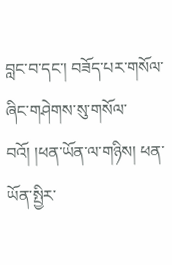བླང་བ་དང་། བཟོད་པར་གསོལ་ཞིང་གཤེགས་སུ་གསོལ་བའོ། །ཕན་ཡོན་ལ་གཉིས། ཕན་ཡོན་སྤྱིར་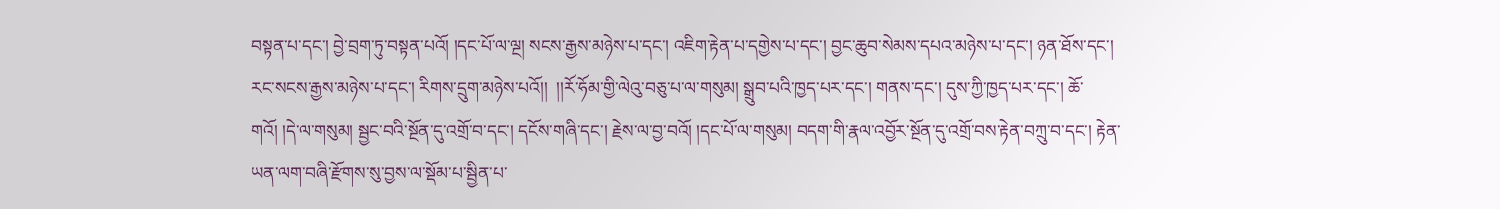བསྟན་པ་དང་། བྱེ་བྲག་ཏུ་བསྟན་པའོ། །དང་པོ་ལ་ལྔ། སངས་རྒྱས་མཉེས་པ་དང་། འཇིག་རྟེན་པ་དགྱེས་པ་དང་། བྱང་ཆུབ་སེམས་དཔའ་མཉེས་པ་དང་། ཉན་ཐོས་དང་། རང་སངས་རྒྱས་མཉེས་པ་དང་། རིགས་དྲུག་མཉེས་པའོ།།  །།རོ་ཧོམ་གྱི་ལེའུ་བཅུ་པ་ལ་གསུམ། སྒྲུབ་པའི་ཁྱད་པར་དང་། གནས་དང་། དུས་ཀྱི་ཁྱད་པར་དང་། ཆོ་གའོ། །དེ་ལ་གསུམ། སྦྱང་བའི་སྔོན་དུ་འགྲོ་བ་དང་། དངོས་གཞི་དང་། རྗེས་ལ་བྱ་བའོ། །དང་པོ་ལ་གསུམ། བདག་གི་རྣལ་འབྱོར་སྔོན་དུ་འགྲོ་བས་རྟེན་བཀྲུ་བ་དང་། རྟེན་ཡན་ལག་བཞི་རྫོགས་སུ་བྱས་ལ་སྡོམ་པ་སྦྱིན་པ་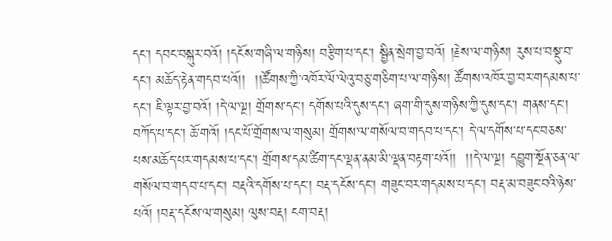དང་། དབང་བསྐུར་བའོ། །དངོས་གཞི་ལ་གཉིས། བརྩིག་པ་དང་། སྦྱིན་སྲེག་བྱ་བའོ། །རྗེས་ལ་གཉིས། རུས་པ་བསྡུ་བ་དང་། མཆོད་རྟེན་གདབ་པའོ།།  །།ཚོགས་ཀྱི་འཁོར་ལོ་ལེའུ་བཅུ་གཅིག་པ་ལ་གཉིས། ཚོགས་འཁོར་བྱ་བར་གདམས་པ་དང་། ཇི་ལྟར་བྱ་བའོ། །དེ་ལ་ལྔ། གྲོགས་དང་། དགོས་པའི་དུས་དང་། ཞག་གི་དུས་གཉིས་ཀྱི་དུས་དང་། གནས་དང་། བཀོད་པ་དང་། ཆོ་གའོ། །དང་པོ་གྲོགས་ལ་གསུམ། གྲོགས་ལ་གསོལ་བ་གདབ་པ་དང་། དེ་ལ་དགོས་པ་དང་བཅས་པས་མཆོད་པར་གདམས་པ་དང་། གྲོགས་དམ་ཚིག་དང་ལྡན་ནམ་མི་ལྡན་བརྟག་པའོ།།  །།དེ་ལ་ལྔ། དབྱུག་སྔོན་ཅན་ལ་གསོལ་བ་གདབ་པ་དང་། བརྡའི་དགོས་པ་དང་། བརྡ་དངོས་དང་། གཟུང་བར་གདམས་པ་དང་། བརྡ་མ་བཟུང་བའི་ཉེས་པའོ། །བརྡ་དངོས་ལ་གསུམ། ལུས་བརྡ། ངག་བརྡ།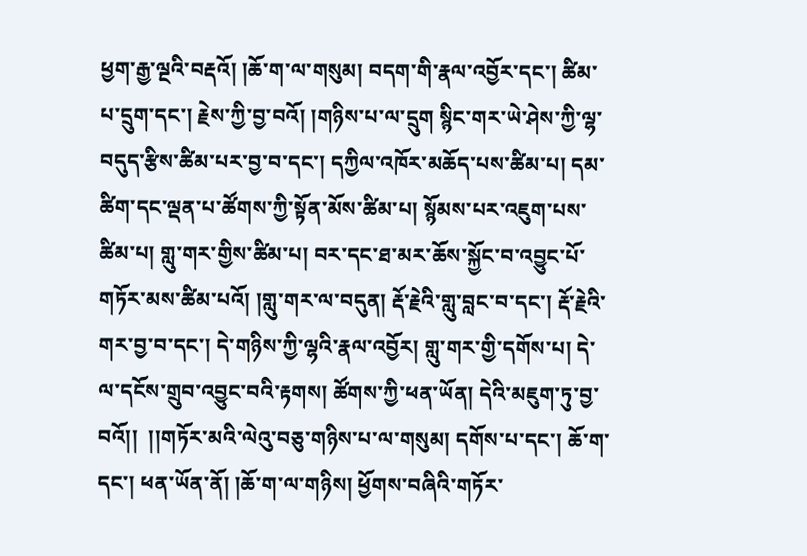ཕྱག་རྒྱ་ལྔའི་བརྡའོ། །ཆོ་ག་ལ་གསུམ། བདག་གི་རྣལ་འབྱོར་དང་། ཚིམ་པ་དྲུག་དང་། རྗེས་ཀྱི་བྱ་བའོ། །གཉིས་པ་ལ་དྲུག སྙིང་གར་ཡེ་ཤེས་ཀྱི་ལྷ་བདུད་རྩིས་ཚིམ་པར་བྱ་བ་དང་། དཀྱིལ་འཁོར་མཆོད་པས་ཚིམ་པ། དམ་ཚིག་དང་ལྡན་པ་ཚོགས་ཀྱི་སྟོན་མོས་ཚིམ་པ། སྙོམས་པར་འཇུག་པས་ཚིམ་པ། གླུ་གར་གྱིས་ཚིམ་པ། བར་དང་ཐ་མར་ཆོས་སྐྱོང་བ་འབྱུང་པོ་གཏོར་མས་ཚིམ་པའོ། །གླུ་གར་ལ་བདུན། རྡོ་རྗེའི་གླུ་བླང་བ་དང་། རྡོ་རྗེའི་གར་བྱ་བ་དང་། དེ་གཉིས་ཀྱི་ལྷའི་རྣལ་འབྱོར། གླུ་གར་གྱི་དགོས་པ། དེ་ལ་དངོས་གྲུབ་འབྱུང་བའི་རྟགས། ཚོགས་ཀྱི་ཕན་ཡོན། དེའི་མཇུག་ཏུ་བྱ་བའོ།།  །།གཏོར་མའི་ལེའུ་བཅུ་གཉིས་པ་ལ་གསུམ། དགོས་པ་དང་། ཆོ་ག་དང་། ཕན་ཡོན་ནོ། །ཆོ་ག་ལ་གཉིས། ཕྱོགས་བཞིའི་གཏོར་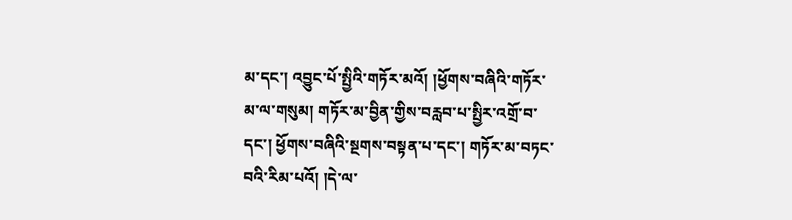མ་དང་། འབྱུང་པོ་སྤྱིའི་གཏོར་མའོ། །ཕྱོགས་བཞིའི་གཏོར་མ་ལ་གསུམ། གཏོར་མ་བྱིན་གྱིས་བརླབ་པ་སྤྱིར་འགྲོ་བ་དང་། ཕྱོགས་བཞིའི་སྔགས་བསྟན་པ་དང་། གཏོར་མ་བཏང་བའི་རིམ་པའོ། །དེ་ལ་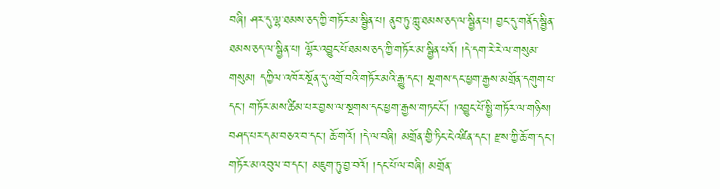བཞི། ཤར་དུ་ལྷ་ཐམས་ཅད་ཀྱི་གཏོར་མ་སྦྱིན་པ། ནུབ་ཏུ་ཀླུ་ཐམས་ཅད་ལ་སྦྱིན་པ། བྱང་དུ་གནོད་སྦྱིན་ཐམས་ཅད་ལ་སྦྱིན་པ། ལྷོར་འབྱུང་པོ་ཐམས་ཅད་ཀྱི་གཏོར་མ་སྦྱིན་པའོ། །དེ་དག་རེ་རེ་ལ་གསུམ་གསུམ། དཀྱིལ་འཁོར་སྔོན་དུ་འགྲོ་བའི་གཏོར་མའི་རྒྱུ་དང་། སྔགས་དང་ཕྱག་རྒྱས་མགྲོན་དགུག་པ་དང་། གཏོར་མས་ཚིམ་པར་བྱས་ལ་སྔགས་དང་ཕྱག་རྒྱས་གཏང་ངོ་། །འབྱུང་པོ་སྤྱི་གཏོར་ལ་གཉིས། བཤད་པར་དམ་བཅའ་བ་དང་། ཆོ་གའོ། །དེ་ལ་བཞི། མགྲོན་གྱི་ཏིང་ངེ་འཛིན་དང་། རྫས་ཀྱི་ཆོ་ག་དང་། གཏོར་མ་འབུལ་བ་དང་། མཇུག་ཏུ་བྱ་བའོ། །དང་པོ་ལ་བཞི། མགྲོན་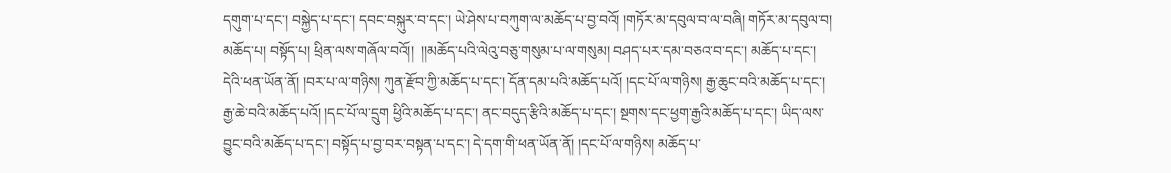དགུག་པ་དང་། བསྐྱེད་པ་དང་། དབང་བསྐུར་བ་དང་། ཡེ་ཤེས་པ་བཀུག་ལ་མཆོད་པ་བྱ་བའོ། །གཏོར་མ་དབུལ་བ་ལ་བཞི། གཏོར་མ་དབུལ་བ། མཆོད་པ། བསྟོད་པ། ཕྲིན་ལས་གཞོལ་བའོ།།  །།མཆོད་པའི་ལེའུ་བཅུ་གསུམ་པ་ལ་གསུམ། བཤད་པར་དམ་བཅའ་བ་དང་། མཆོད་པ་དང་། དེའི་ཕན་ཡོན་ནོ། །བར་པ་ལ་གཉིས། ཀུན་རྫོབ་ཀྱི་མཆོད་པ་དང་། དོན་དམ་པའི་མཆོད་པའོ། །དང་པོ་ལ་གཉིས། རྒྱ་ཆུང་བའི་མཆོད་པ་དང་། རྒྱ་ཆེ་བའི་མཆོད་པའོ། །དང་པོ་ལ་དྲུག ཕྱིའི་མཆོད་པ་དང་། ནང་བདུད་རྩིའི་མཆོད་པ་དང་། སྔགས་དང་ཕྱག་རྒྱའི་མཆོད་པ་དང་། ཡིད་ལས་བྱུང་བའི་མཆོད་པ་དང་། བསྟོད་པ་བྱ་བར་བསྟན་པ་དང་། དེ་དག་གི་ཕན་ཡོན་ནོ། །དང་པོ་ལ་གཉིས། མཆོད་པ་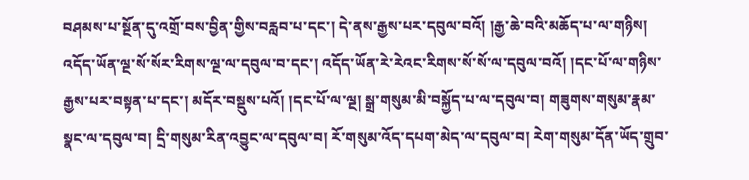བཤམས་པ་སྔོན་དུ་འགྲོ་བས་བྱིན་གྱིས་བརླབ་པ་དང་། དེ་ནས་རྒྱས་པར་དབུལ་བའོ། །རྒྱ་ཆེ་བའི་མཆོད་པ་ལ་གཉིས། འདོད་ཡོན་ལྔ་སོ་སོར་རིགས་ལྔ་ལ་དབུལ་བ་དང་། འདོད་ཡོན་རེ་རེའང་རིགས་སོ་སོ་ལ་དབུལ་བའོ། །དང་པོ་ལ་གཉིས་རྒྱས་པར་བསྟན་པ་དང་། མདོར་བསྡུས་པའོ། །དང་པོ་ལ་ལྔ། སྒྲ་གསུམ་མི་བསྐྱོད་པ་ལ་དབུལ་བ། གཟུགས་གསུམ་རྣམ་སྣང་ལ་དབུལ་བ། དྲི་གསུམ་རིན་འབྱུང་ལ་དབུལ་བ། རོ་གསུམ་འོད་དཔག་མེད་ལ་དབུལ་བ། རེག་གསུམ་དོན་ཡོད་གྲུབ་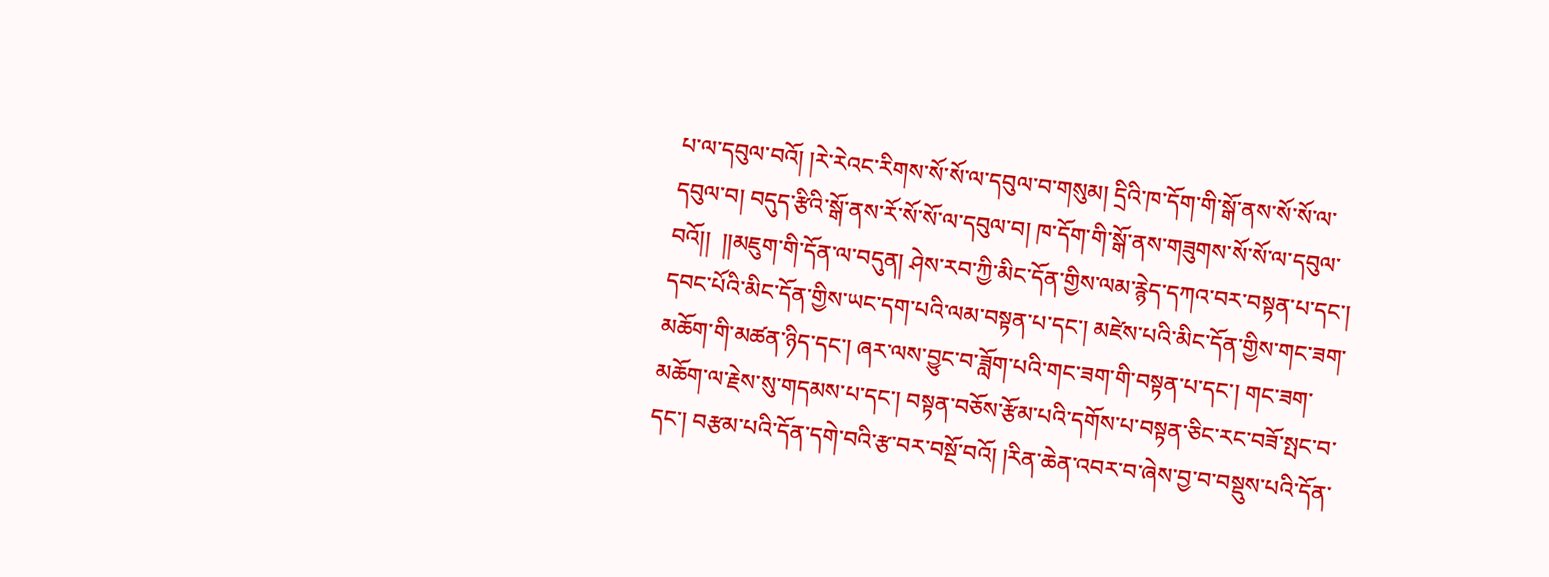པ་ལ་དབུལ་བའོ། །རེ་རེའང་རིགས་སོ་སོ་ལ་དབུལ་བ་གསུམ། དྲིའི་ཁ་དོག་གི་སྒོ་ནས་སོ་སོ་ལ་དབུལ་བ། བདུད་རྩིའི་སྒོ་ནས་རོ་སོ་སོ་ལ་དབུལ་བ། ཁ་དོག་གི་སྒོ་ནས་གཟུགས་སོ་སོ་ལ་དབུལ་བའོ།།  །།མཇུག་གི་དོན་ལ་བདུན། ཤེས་རབ་ཀྱི་མིང་དོན་གྱིས་ལམ་རྙེད་དཀའ་བར་བསྟན་པ་དང་། དབང་པོའི་མིང་དོན་གྱིས་ཡང་དག་པའི་ལམ་བསྟན་པ་དང་། མཛེས་པའི་མིང་དོན་གྱིས་གང་ཟག་མཆོག་གི་མཚན་ཉིད་དང་། ཞར་ལས་བྱུང་བ་ཟློག་པའི་གང་ཟག་གི་བསྟན་པ་དང་། གང་ཟག་མཆོག་ལ་རྗེས་སུ་གདམས་པ་དང་། བསྟན་བཅོས་རྩོམ་པའི་དགོས་པ་བསྟན་ཅིང་རང་བཟོ་སྤང་བ་དང་། བརྩམ་པའི་དོན་དགེ་བའི་རྩ་བར་བསྔོ་བའོ། །རིན་ཆེན་འབར་བ་ཞེས་བྱ་བ་བསྡུས་པའི་དོན་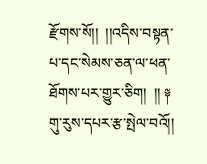རྫོགས་སོ།།  །།འདིས་བསྟན་པ་དང་སེམས་ཅན་ལ་ཕན་ཐོགས་པར་གྱུར་ཅིག།  །། ༈ གུ་རུས་དཔར་རྩ་སྤེལ་བའོ།།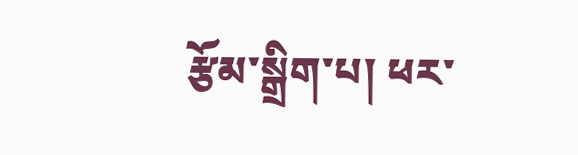རྩོམ་སྒྲིག་པ། ཕར་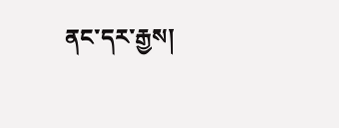ནང་དར་རྒྱས།